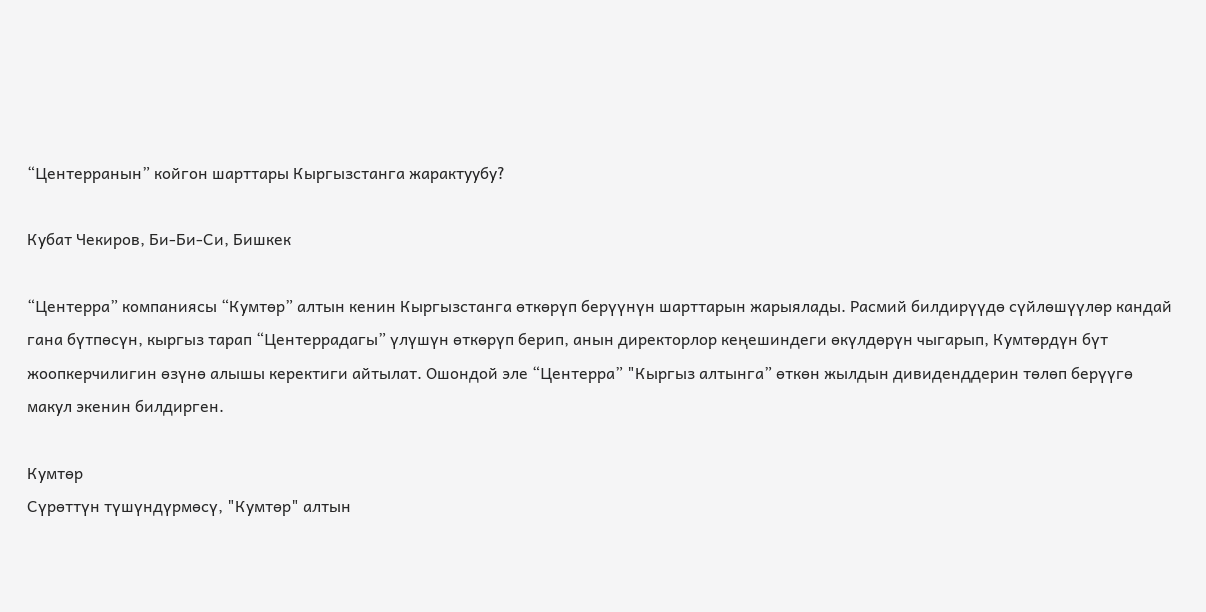“Центерранын” койгон шарттары Кыргызстанга жарактуубу?

Кубат Чекиров, Би-Би-Си, Бишкек

“Центерра” компаниясы “Кумтөр” алтын кенин Кыргызстанга өткөрүп берүүнүн шарттарын жарыялады. Расмий билдирүүдө сүйлөшүүлөр кандай гана бүтпөсүн, кыргыз тарап “Центеррадагы” үлүшүн өткөрүп берип, анын директорлор кеңешиндеги өкүлдөрүн чыгарып, Кумтөрдүн бүт жоопкерчилигин өзүнө алышы керектиги айтылат. Ошондой эле “Центерра” "Кыргыз алтынга” өткөн жылдын дивиденддерин төлөп берүүгө макул экенин билдирген.

Кумтөр
Сүрөттүн түшүндүрмөсү, "Кумтөр" алтын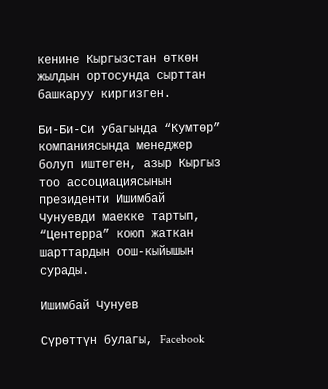кенине Кыргызстан өткөн жылдын ортосунда сырттан башкаруу киргизген.

Би-Би-Си убагында “Кумтөр” компаниясында менеджер болуп иштеген, азыр Кыргыз тоо ассоциациясынын президенти Ишимбай Чунуевди маекке тартып, “Центерра” коюп жаткан шарттардын оош-кыйышын сурады.

Ишимбай Чунуев

Сүрөттүн булагы, Facebook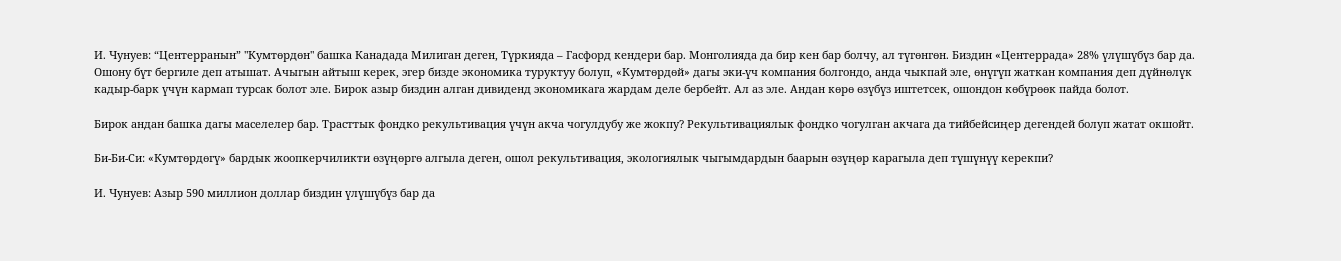И. Чунуев: “Центерранын” "Кумтөрдөн" башка Канадада Милиган деген, Түркияда – Гасфорд кендери бар. Монголияда да бир кен бар болчу, ал түгөнгөн. Биздин «Центеррада» 28% үлүшүбүз бар да. Ошону бүт бергиле деп атышат. Ачыгын айтыш керек, эгер бизде экономика туруктуу болуп, «Кумтөрдөй» дагы эки-үч компания болгондо, анда чыкпай эле, өнүгүп жаткан компания деп дүйнөлүк кадыр-барк үчүн кармап турсак болот эле. Бирок азыр биздин алган дивиденд экономикага жардам деле бербейт. Ал аз эле. Андан көрө өзүбүз иштетсек, ошондон көбүрөөк пайда болот.

Бирок андан башка дагы маселелер бар. Трасттык фондко рекультивация үчүн акча чогулдубу же жокпу? Рекультивациялык фондко чогулган акчага да тийбейсиңер дегендей болуп жатат окшойт.

Би-Би-Си: «Кумтөрдөгү» бардык жоопкерчиликти өзүңөргө алгыла деген, ошол рекультивация, экологиялык чыгымдардын баарын өзүңөр карагыла деп түшүнүү керекпи?

И. Чунуев: Азыр 590 миллион доллар биздин үлүшүбүз бар да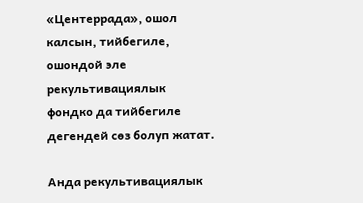«Центеррада», ошол калсын, тийбегиле, ошондой эле рекультивациялык фондко да тийбегиле дегендей сөз болуп жатат.

Анда рекультивациялык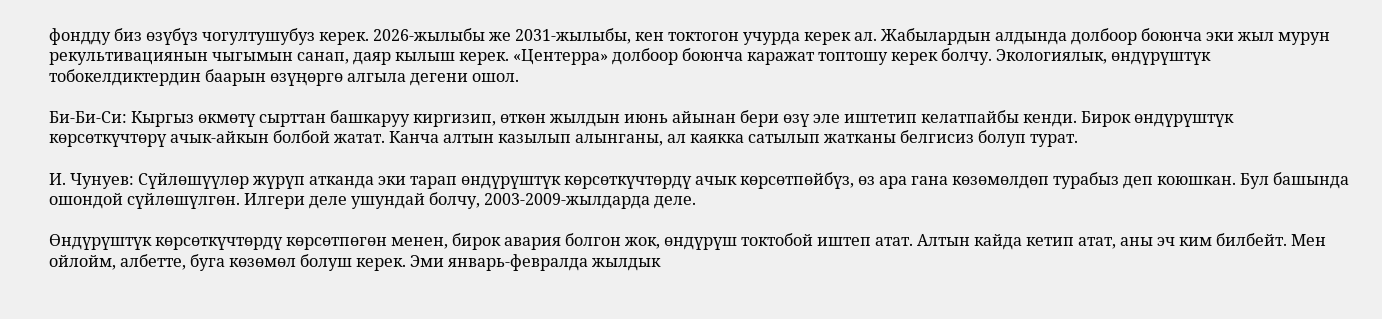фондду биз өзүбүз чогултушубуз керек. 2026-жылыбы же 2031-жылыбы, кен токтогон учурда керек ал. Жабылардын алдында долбоор боюнча эки жыл мурун рекультивациянын чыгымын санап, даяр кылыш керек. «Центерра» долбоор боюнча каражат топтошу керек болчу. Экологиялык, өндүрүштүк тобокелдиктердин баарын өзүңөргө алгыла дегени ошол.

Би-Би-Си: Кыргыз өкмөтү сырттан башкаруу киргизип, өткөн жылдын июнь айынан бери өзү эле иштетип келатпайбы кенди. Бирок өндүрүштүк көрсөткүчтөрү ачык-айкын болбой жатат. Канча алтын казылып алынганы, ал каякка сатылып жатканы белгисиз болуп турат.

И. Чунуев: Сүйлөшүүлөр жүрүп атканда эки тарап өндүрүштүк көрсөткүчтөрдү ачык көрсөтпөйбүз, өз ара гана көзөмөлдөп турабыз деп коюшкан. Бул башында ошондой сүйлөшүлгөн. Илгери деле ушундай болчу, 2003-2009-жылдарда деле.

Өндүрүштүк көрсөткүчтөрдү көрсөтпөгөн менен, бирок авария болгон жок, өндүрүш токтобой иштеп атат. Алтын кайда кетип атат, аны эч ким билбейт. Мен ойлойм, албетте, буга көзөмөл болуш керек. Эми январь-февралда жылдык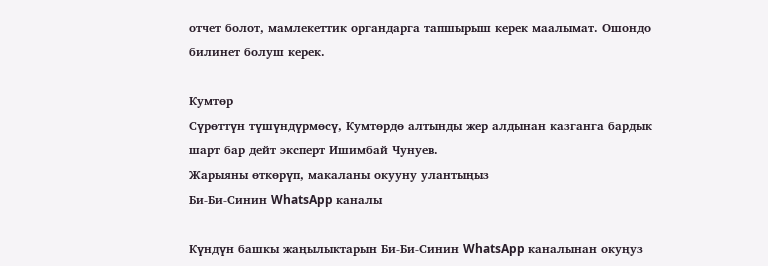отчет болот, мамлекеттик органдарга тапшырыш керек маалымат. Ошондо билинет болуш керек.

Кумтөр
Сүрөттүн түшүндүрмөсү, Кумтөрдө алтынды жер алдынан казганга бардык шарт бар дейт эксперт Ишимбай Чунуев.
Жарыяны өткөрүп, макаланы окууну улантыңыз
Би-Би-Синин WhatsApp каналы

Күндүн башкы жаңылыктарын Би-Би-Синин WhatsApp каналынан окуңуз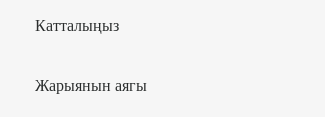Катталыңыз

Жарыянын аягы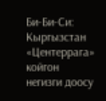Би-Би-Си: Кыргызстан «Центеррага» койгон негизги доосу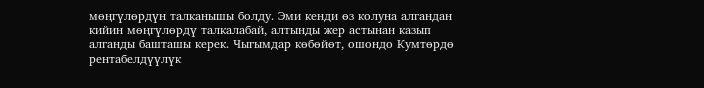мөңгүлөрдүн талканышы болду. Эми кенди өз колуна алгандан кийин мөңгүлөрдү талкалабай, алтынды жер астынан казып алганды башташы керек. Чыгымдар көбөйөт, ошондо Кумтөрдө рентабелдүүлүк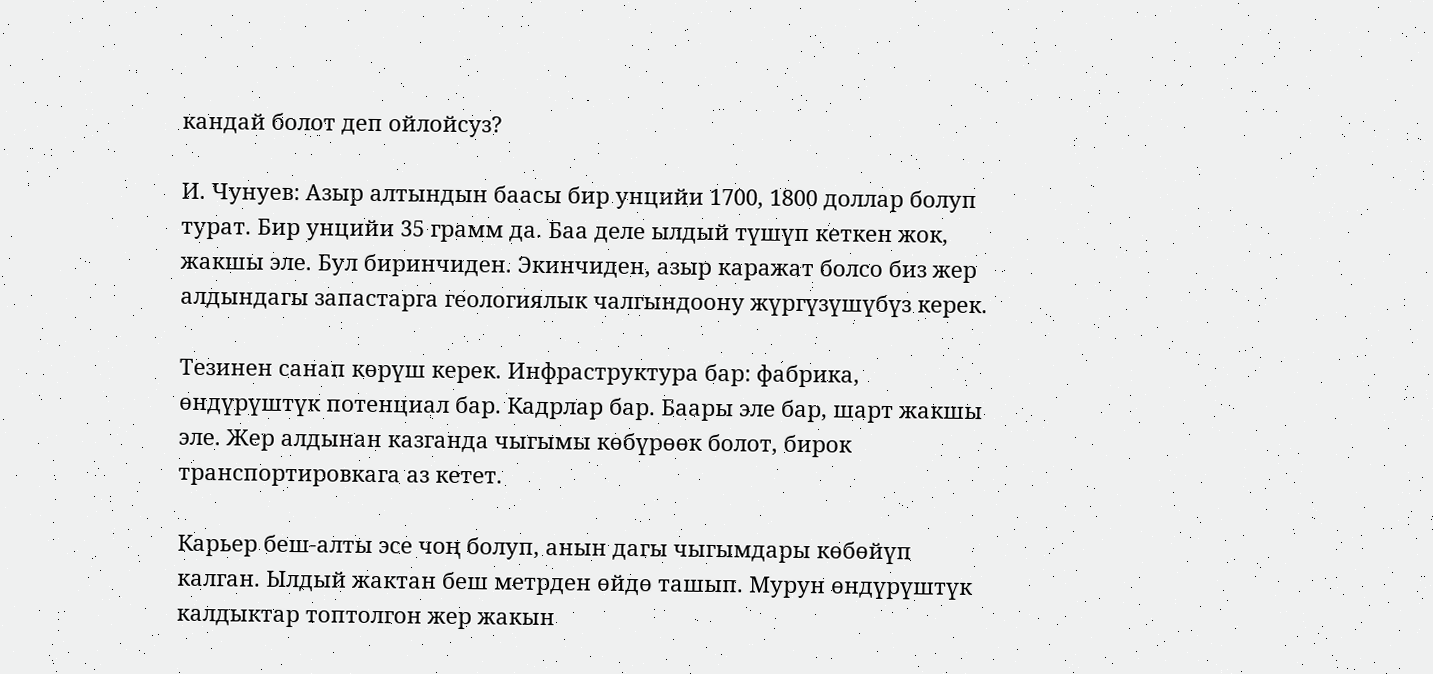кандай болот деп ойлойсуз?

И. Чунуев: Азыр алтындын баасы бир унцийи 1700, 1800 доллар болуп турат. Бир унцийи 35 грамм да. Баа деле ылдый түшүп кеткен жок, жакшы эле. Бул биринчиден. Экинчиден, азыр каражат болсо биз жер алдындагы запастарга геологиялык чалгындоону жүргүзүшүбүз керек.

Тезинен санап көрүш керек. Инфраструктура бар: фабрика, өндүрүштүк потенциал бар. Кадрлар бар. Баары эле бар, шарт жакшы эле. Жер алдынан казганда чыгымы көбүрөөк болот, бирок транспортировкага аз кетет.

Карьер беш-алты эсе чоң болуп, анын дагы чыгымдары көбөйүп калган. Ылдый жактан беш метрден өйдө ташып. Мурун өндүрүштүк калдыктар топтолгон жер жакын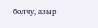болчу, азыр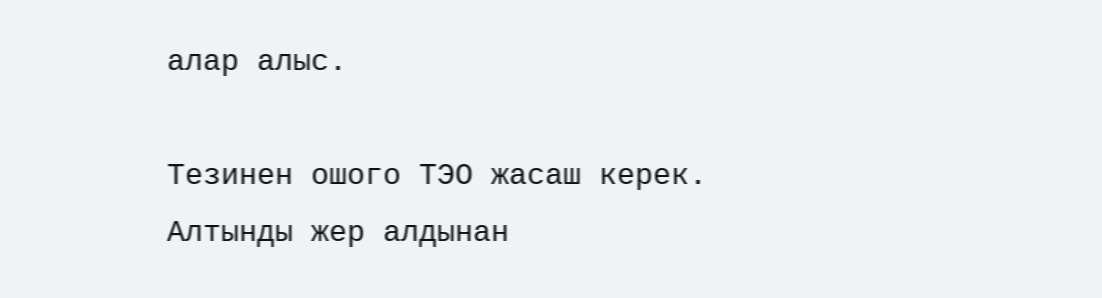алар алыс.

Тезинен ошого ТЭО жасаш керек. Алтынды жер алдынан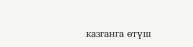казганга өтүш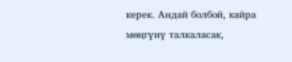керек. Андай болбой, кайра мөңгүнү талкаласак,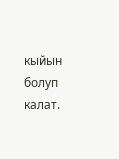кыйын болуп калат.